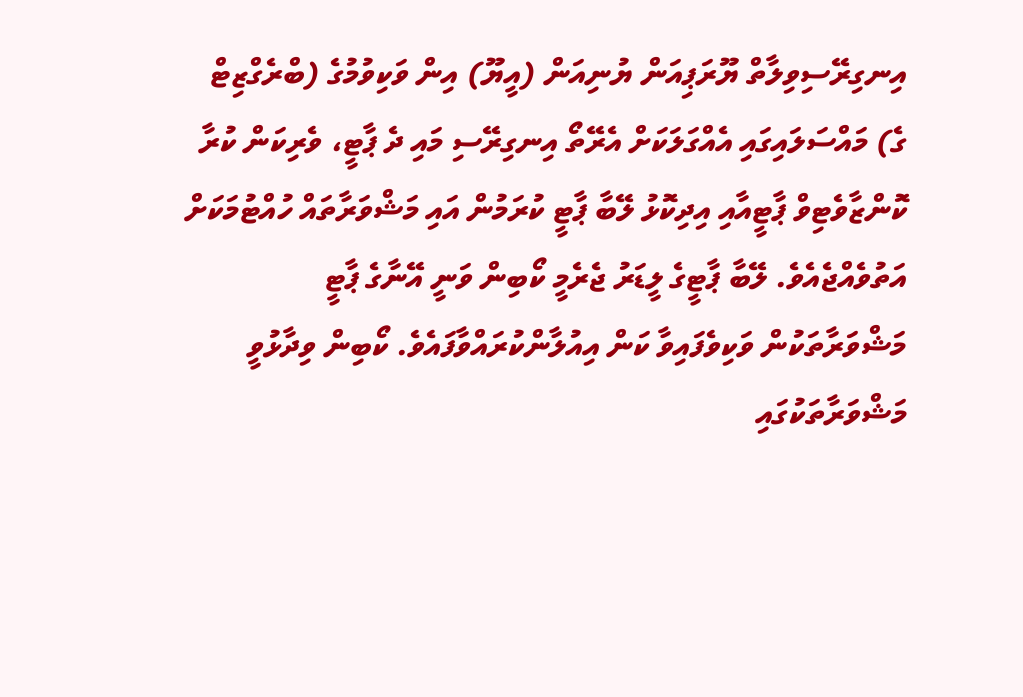އިނގިރޭސިވިލާތް ޔޫރަޕިއަން ޔުނިއަން (އީޔޫ) އިން ވަކިވުމުގެ (ބްރެގްޒިޓް ގެ) މައްސަލައިގައި އެއްގަލަކަށް އެރޭތޯ އިނގިރޭސި މައި ދެ ޕާޓީ، ވެރިކަން ކުރާ ކޮންޒާވެޓިވް ޕާޓީއާއި އިދިކޮޅު ލޭބާ ޕާޓީ ކުރަމުން އައި މަޝްވަރާތައް ހުއްޓުމަކަށް އަތުވެއްޖެއެވެ. ލޭބާ ޕާޓީގެ ލީޑަރު ޖެރެމީ ކޯބިން ވަނީ އޭނާގެ ޕާޓީ މަޝްވަރާތަކުން ވަކިވެފައިވާ ކަން އިއުލާންކުރައްވާފައެވެ. ކޯބިން ވިދާޅުވީ މަޝްވަރާތަކުގައި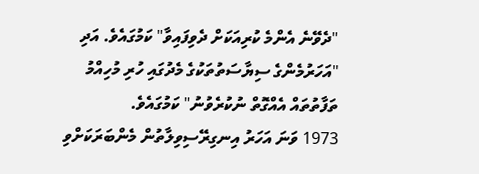"ދެވޭނެ އެންމެ ކުރިއަކަށް ދެވިފައިވާ" ކަމުގައެވެ. އަދި "އަހަރުމެންގެ ސިޔާސަތުތަކުގެ މެދުގައި ހުރި މުހިއްމު ތަފާތުތައް އެއްގޮތް ނުކުރެވުނު" ކަމުގައެވެ.
1973 ވަނަ އަހަރު އިނގިރޭސިވިލާތުން މެންބަރަކަށްވި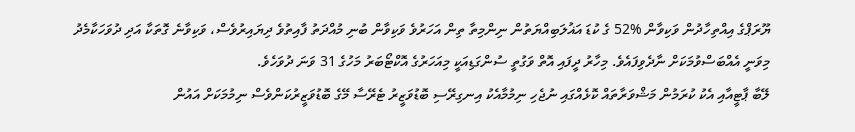ޔޫރަޕްގެ އިއްތިހާދުން ވަކިވާން %52 ގެ ކުޑަ އަޣުލަބިއްޔަތުން ނިންމިތާ ތިން އަހަރުވެ ވަކިވާން ބުނި މުއްދަތު ފާއިތުވެ ދިޔައިރުވެސް، ވަކިވާނެ ގޮތަކާ އަދި ދުވަހަކާމެދު މިވަނީ އެއްބަސްވުމަކަށް ނާދެވިފައެވެ. މިހާރު ދީފައި އޮތް ވަގުތީ ސުންގަޑިއަކީ މިއަހަރުގެ އޮކްޓޯބަރު މަހުގެ 31 ވަނަ ދުވަހެވެ.
ލޭބާ ޕާޓީއާއި އެކު ކުރަމުން މަޝްވަރާތައް ކޮޅެއްގައި ނުޖެހި ނިމުމާއެކު އިނގިރޭސި ބޮޑުވަޒީރު ޓެރޭސާ މޭގެ ބޮޑުވަޒީރުކަންވެސް ނިމުމަކަށް އައުން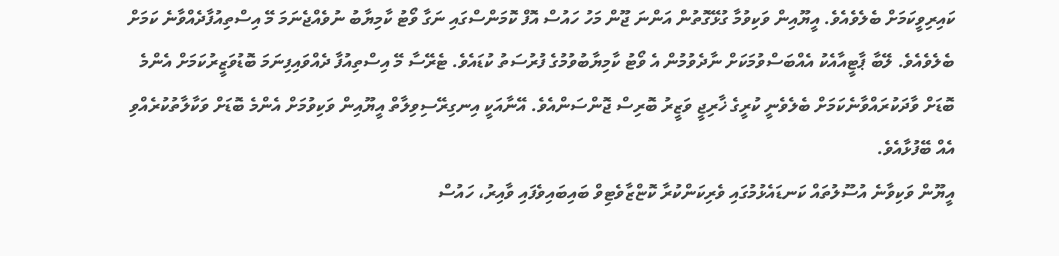ކައިރިވީކަމަށް ބެލެވެއެވެ. އީޔޫއިން ވަކިވުމާ ގުޅޭގޮތުން އަންނަ ޖޫން މަހު ހައުސް އޮފް ކޮމަންސްގައި ނަގާ ވޯޓު ކާމިޔާބު ނުވެއްޖެނަމަ މޭ އިސްތިއުފާދެއްވާނެ ކަމަށް ބެލެވެއެވެ. ލޭބާ ޕާޓީއާއެކު އެއްބަސްވުމަކަށް ނާދެވުމުން އެ ވޯޓު ކާމިޔާބުވުމުގެ ފުރުސަތު ކުޑައެވެ. ޓެރޭސާ މޭ އިސްތިއުފާ ދެއްވައިފިނަމަ ބޮޑުވަޒީރުކަމަށް އެންމެ ބޮޑަށް ވާދަކުރައްވާނެކަމަށް ބެލެވެނީ ކުރީގެ ޚާރިޖީ ވަޒީރު ބޮރިސް ޖޮންސަންއެވެ. އޭނާއަކީ އިނގިރޭސިވިލާތް އީޔޫއިން ވަކިވުމަށް އެންމެ ބޮޑަށް ވަކާލާތުކުރެއްވި އެއް ބޭފުޅާއެވެ.
އީޔޫން ވަކިވާނެ އުސޫލުތައް ކަނޑައެޅުމުގައި ވެރިކަންކުރާ ކޮޏްޒާވެޓިވް ބައިބައިވެފައި ވާއިރު، ހައުސް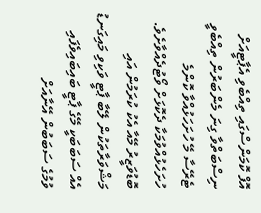އޮފް ކޮމަންސްގައި ތިއްބެވި އެޕާޓީއަށް ނިސްބަތްވާ ގިނަ މެންބަރުން ތިއްބެވީ ޓެރޭސާ މޭ ހުށަހަޅުއްވާ ކޮންމެ ހުށަހެޅުއްވުމަކާ ދެކޮޅަށް ވޯޓުދެއްވާށެވެ.
ބޮޑުވަޒީރު މޭއާ އެކު ކުރަމުން އައި މަޝްވަރާތަކުން ލޭބާ ޕާޓީ ވަކިވި މައިގަނޑު އެއް ސަބަބަކީ މޭގެ ޕާޓީ ބައިބައިވެފައި ވުމުގެ ސަބަބުން އޭނާއަށް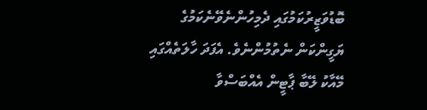ބޮޑުވަޒީރުކަމުގައި ދެމިހުންނެވޭނެކަމުގެ ޔަގީންކަން ނެތުމުންނެވެ. އެފަދަ ހާލަތެއްގައި މޭއާކު ލޭބާ ޕާޓީން އެއްބަސްވާ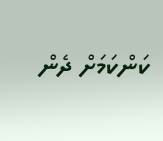ކަންކަމަށް ދެން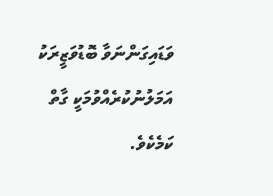ވަޑައިގަންނަވާ ބޮޑުވަޒީރަކު އަމަލުނުކުރެއްވުމަކީ ގާތް ކަމެކެވެ.